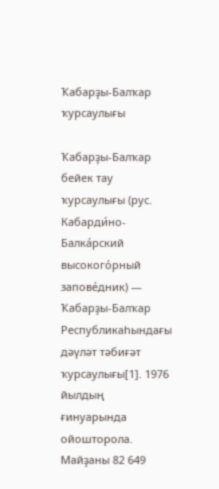Ҡабарҙы-Балҡар ҡурсаулығы

Ҡабарҙы-Балҡар бейек тау ҡурсаулығы (рус. Кабарди́но-Балка́рский высокого́рный запове́дник) — Ҡабарҙы-Балҡар Республикаһындағы дәүләт тәбиғәт ҡурсаулығы[1]. 1976 йылдың ғинуарында ойошторола. Майҙаны 82 649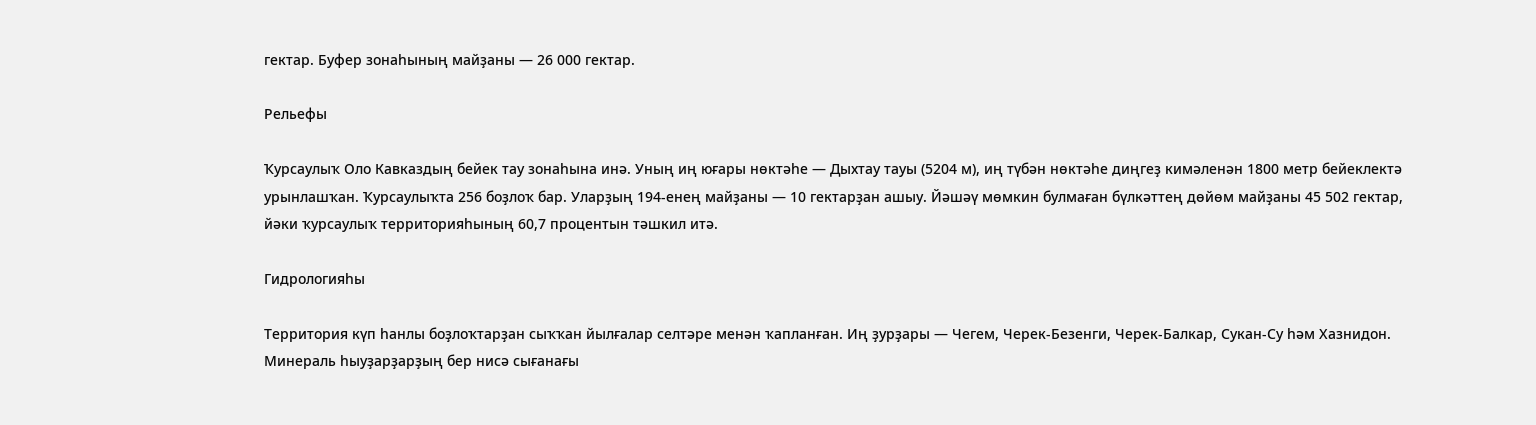гектар. Буфер зонаһының майҙаны — 26 000 гектар.

Рельефы

Ҡурсаулыҡ Оло Кавказдың бейек тау зонаһына инә. Уның иң юғары нөктәһе — Дыхтау тауы (5204 м), иң түбән нөктәһе диңгеҙ кимәленән 1800 метр бейеклектә урынлашҡан. Ҡурсаулыҡта 256 боҙлоҡ бар. Уларҙың 194-енең майҙаны — 10 гектарҙан ашыу. Йәшәү мөмкин булмаған бүлкәттең дөйөм майҙаны 45 502 гектар, йәки ҡурсаулыҡ территорияһының 60,7 процентын тәшкил итә.

Гидрологияһы

Территория күп һанлы боҙлоҡтарҙан сыҡҡан йылғалар селтәре менән ҡапланған. Иң ҙурҙары — Чегем, Черек-Безенги, Черек-Балкар, Сукан-Су һәм Хазнидон. Минераль һыуҙарҙарҙың бер нисә сығанағы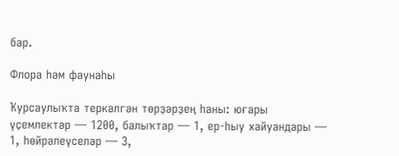бар.

Флора һәм фаунаһы

Ҡурсаулыҡта теркәлгән төрҙәрҙең һаны: юғары үҫемлектәр — 1200, балыҡтар — 1, ер-һыу хайуандары — 1, һөйрәлеүселәр — 3,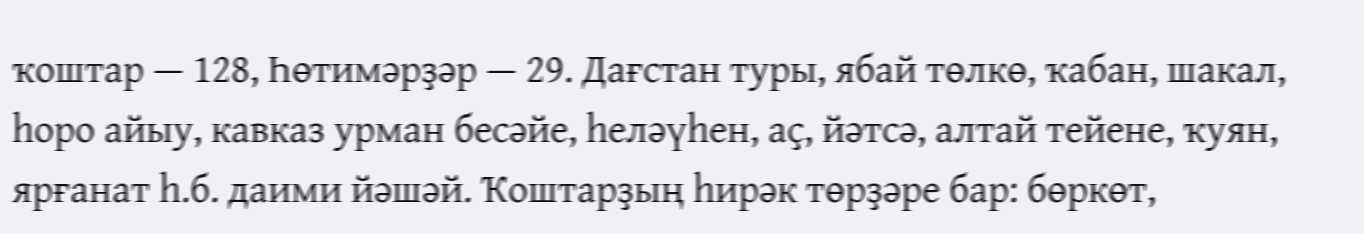ҡоштар — 128, Һөтимәрҙәр — 29. Дағстан туры, ябай төлкө, ҡабан, шакал, һоро айыу, кавказ урман бесәйе, һеләүһен, аҫ, йәтсә, алтай тейене, ҡуян, ярғанат һ.б. даими йәшәй. Ҡоштарҙың һирәк төрҙәре бар: бөркөт,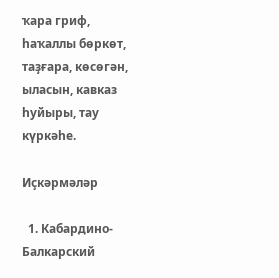ҡара гриф, һаҡаллы бөркөт, таҙғара, көсөгән, ыласын, кавказ һуйыры, тау күркәһе.

Иҫкәрмәләр

  1. Кабардино-Балкарский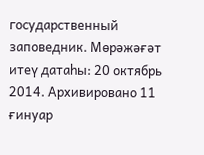государственный заповедник. Мөрәжәғәт итеү датаһы: 20 октябрь 2014. Архивировано 11 ғинуар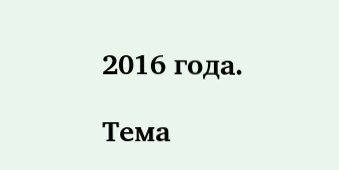2016 года.

Тема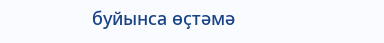буйынса өҫтәмә